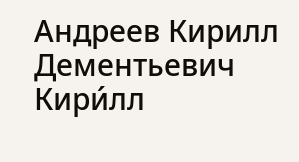Андреев Кирилл Дементьевич
Кири́лл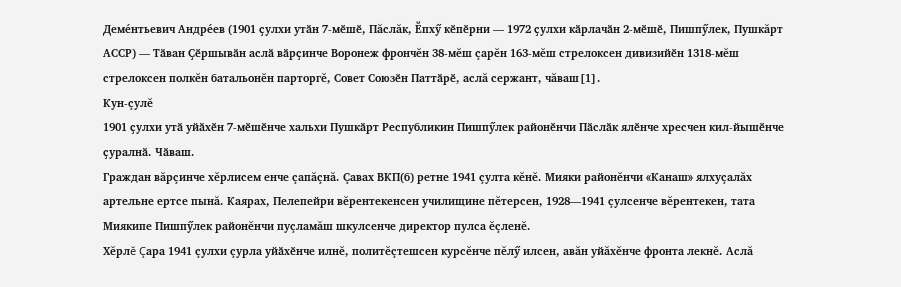Деме́нтьевич Андре́ев (1901 ҫулхи утӑн 7-мӗшӗ, Пăслăк, Ӗпхӳ кӗпӗрни — 1972 ҫулхи кӑрлачӑн 2-мӗшӗ, Пишпӳлек, Пушкăрт АССР) — Тӑван Ҫӗршывӑн аслӑ вӑрҫинче Воронеж фрончĕн 38-мĕш çарĕн 163-мĕш стрелоксен дивизийӗн 1318-мĕш стрелоксен полкĕн батальонĕн парторгĕ, Совет Союзӗн Паттӑрӗ, аслă сержант, чăваш[1].
Кун-çулĕ
1901 ҫулхи утӑ уйӑхӗн 7-мӗшӗнче хальхи Пушкӑрт Республикин Пишпӳлек районӗнчи Пӑслӑк ялӗнче хресчен кил-йышӗнче ҫуралнӑ. Чӑваш.
Граждан вăрçинче хĕрлисем енче çапăçнă. Çавах ВКП(б) ретне 1941 çулта кĕнĕ. Мияки районĕнчи «Канаш» ялхуçалăх артельне ертсе пынă. Каярах, Пелепейри вĕрентекенсен училищине пĕтерсен, 1928—1941 çулсенче вĕрентекен, тата Миякипе Пишпӳлек районĕнчи пуçламăш шкулсенче директор пулса ĕçленĕ.
Хĕрлĕ Çара 1941 çулхи çурла уйӑхӗнче илнĕ, политĕçтешсен курсĕнче пĕлӳ илсен, авăн уйăхĕнче фронта лекнĕ. Аслă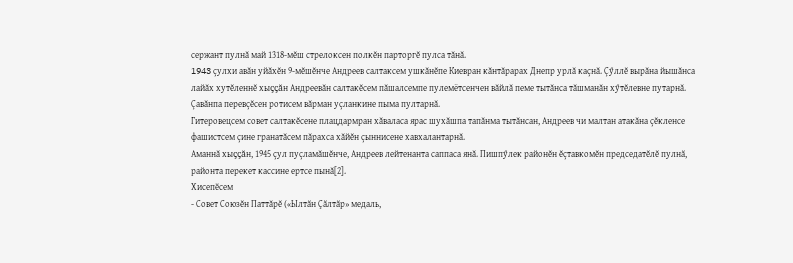сержант пулнă май 1318-мĕш стрелоксен полкĕн парторгĕ пулса тăнă.
1943 çулхи авăн уйăхĕн 9-мĕшĕнче Андреев салтаксем ушкăнĕпе Киевран кăнтăрарах Днепр урлă каçнă. Çӳллĕ вырăна йышăнса лайăх хутĕленнĕ хыççăн Андреевăн салтакĕсем пăшалсемпе пулемётсенчен вăйлă пеме тытăнса тăшманăн хӳтĕлевне путарнă. Çавăнпа перевçĕсен ротисем вăрман уçланкине пыма пултарнă.
Гитеровецсем совет салтакĕсене плацдармран хăваласа ярас шухăшпа тапăнма тытăнсан, Андреев чи малтан атакăна çĕкленсе фашистсем çине гранатăсем пăрахса хăйĕн çыннисене хавхалантарнă.
Аманнă хыççăн, 1945 çул пуçламăшĕнче, Андреев лейтенанта саппаса янă. Пишпӳлек районĕн ĕçтавкомĕн председатĕлĕ пулнӑ, районта перекет кассине ертсе пынă[2].
Хисепӗсем
- Совет Союзĕн Паттăрĕ («Ылтӑн Ҫӑлтӑр» медаль,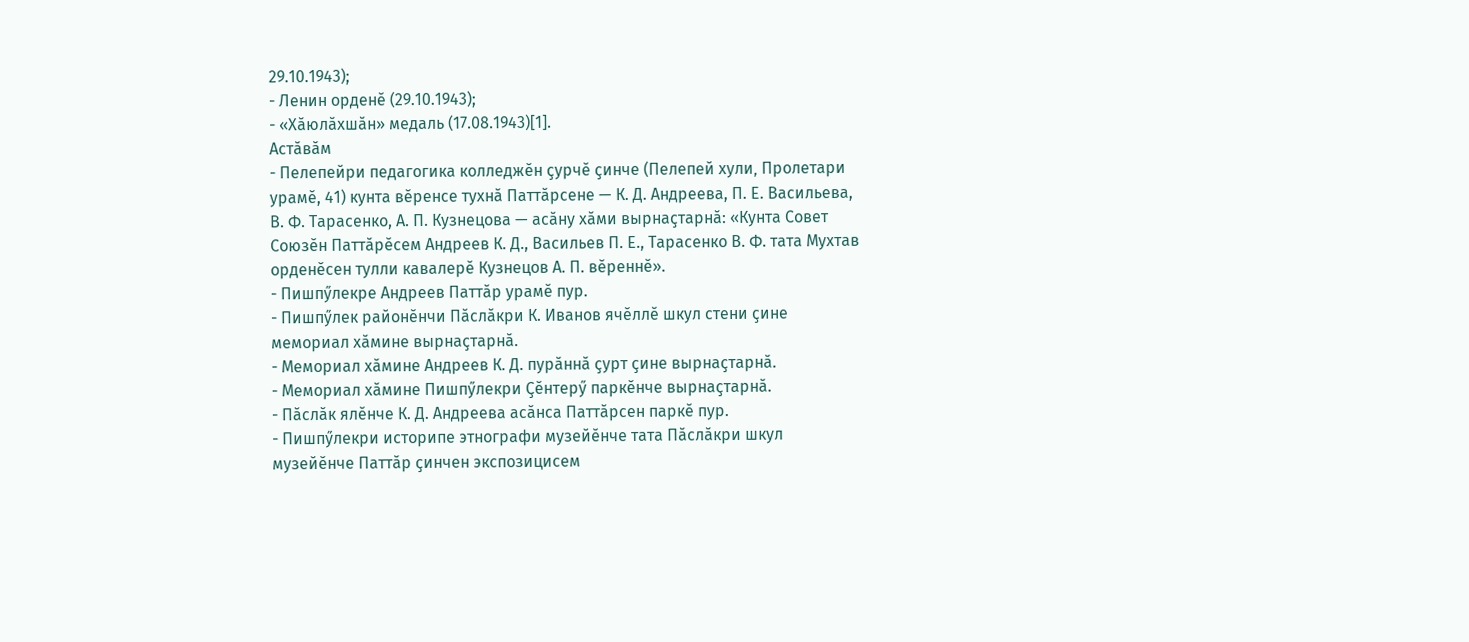29.10.1943);
- Ленин орденӗ (29.10.1943);
- «Хӑюлӑхшӑн» медаль (17.08.1943)[1].
Астӑвӑм
- Пелепейри педагогика колледжӗн ҫурчӗ ҫинче (Пелепей хули‚ Пролетари урамӗ, 41) кунта вӗренсе тухнӑ Паттӑрсене — К. Д. Андреева, П. Е. Васильева, В. Ф. Тарасенко, А. П. Кузнецова — асӑну хӑми вырнаҫтарнӑ: «Кунта Совет Союзӗн Паттӑрӗсем Андреев К. Д., Васильев П. Е., Тарасенко В. Ф. тата Мухтав орденӗсен тулли кавалерӗ Кузнецов А. П. вӗреннӗ».
- Пишпӳлекре Андреев Паттӑр урамӗ пур.
- Пишпӳлек районӗнчи Пӑслӑкри К. Иванов ячӗллӗ шкул стени ҫине мемориал хӑмине вырнаҫтарнӑ.
- Мемориал хӑмине Андреев К. Д. пурӑннӑ ҫурт ҫине вырнаҫтарнӑ.
- Мемориал хӑмине Пишпӳлекри Ҫӗнтерӳ паркӗнче вырнаҫтарнӑ.
- Пӑслӑк ялӗнче К. Д. Андреева асӑнса Паттӑрсен паркӗ пур.
- Пишпӳлекри историпе этнографи музейӗнче тата Пӑслӑкри шкул музейӗнче Паттӑр ҫинчен экспозицисем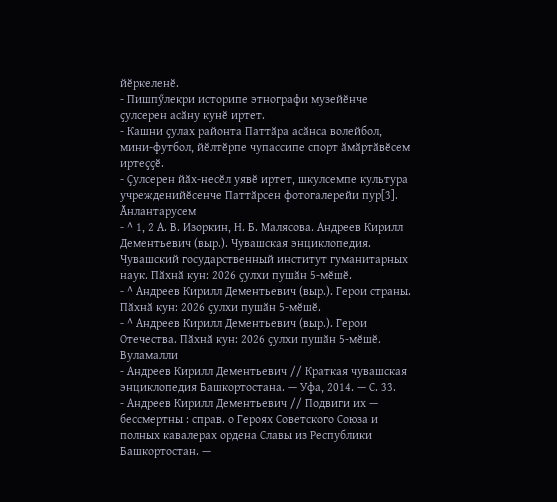йӗркеленӗ.
- Пишпӳлекри историпе этнографи музейӗнче ҫулсерен асӑну кунӗ иртет.
- Кашни ҫулах районта Паттӑра асӑнса волейбол, мини-футбол, йӗлтӗрпе чупассипе спорт ӑмӑртӑвӗсем иртеҫҫӗ.
- Ҫулсерен йӑх-несӗл уявӗ иртет, шкулсемпе культура учрежденийӗсенче Паттӑрсен фотогалерейи пур[3].
Ӑнлантарусем
- ^ 1, 2 А. В. Изоркин, Н. Б. Малясова. Андреев Кирилл Дементьевич (выр.). Чувашская энциклопедия. Чувашский государственный институт гуманитарных наук. Пӑхнӑ кун: 2026 ҫулхи пушӑн 5-мӗшӗ.
- ^ Андреев Кирилл Дементьевич (выр.). Герои страны. Пӑхнӑ кун: 2026 ҫулхи пушӑн 5-мӗшӗ.
- ^ Андреев Кирилл Дементьевич (выр.). Герои Отечества. Пӑхнӑ кун: 2026 ҫулхи пушӑн 5-мӗшӗ.
Вуламалли
- Андреев Кирилл Дементьевич // Краткая чувашская энциклопедия Башкортостана. — Уфа, 2014. — С. 33.
- Андреев Кирилл Дементьевич // Подвиги их — бессмертны : справ. о Героях Советского Союза и полных кавалерах ордена Славы из Республики Башкортостан. —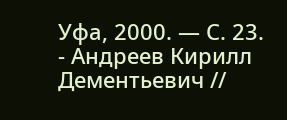Уфа, 2000. — С. 23.
- Андреев Кирилл Дементьевич //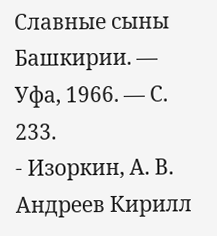Славные сыны Башкирии. — Уфа, 1966. — С. 233.
- Изоркин, А. В. Андреев Кирилл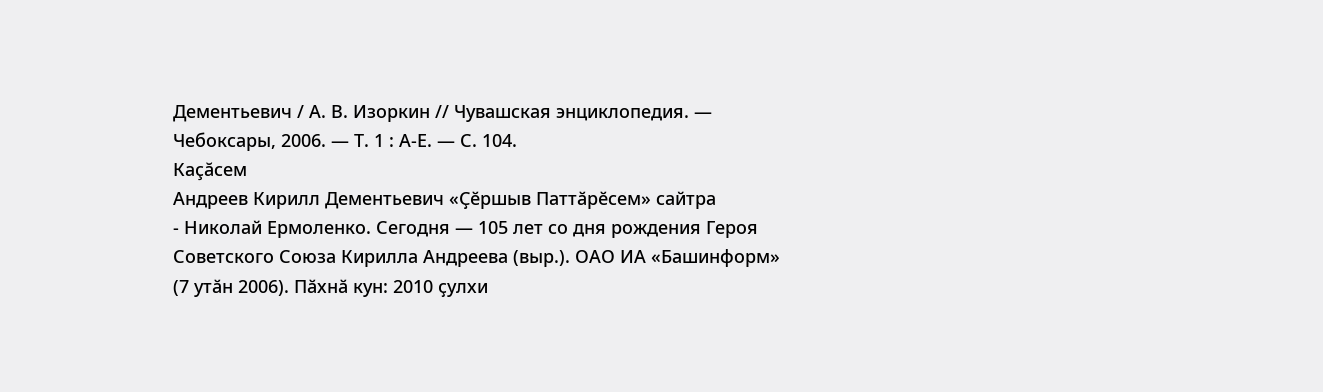Дементьевич / А. В. Изоркин // Чувашская энциклопедия. — Чебоксары, 2006. — Т. 1 : А-Е. — С. 104.
Каçăсем
Андреев Кирилл Дементьевич «Ҫӗршыв Паттӑрӗсем» сайтра
- Николай Ермоленко. Сегодня — 105 лет со дня рождения Героя Советского Союза Кирилла Андреева (выр.). ОАО ИА «Башинформ» (7 утӑн 2006). Пӑхнӑ кун: 2010 ҫулхи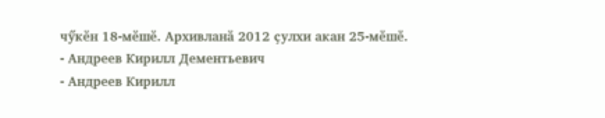чӳкӗн 18-мӗшӗ. Архивланӑ 2012 ҫулхи акан 25-мӗшӗ.
- Андреев Кирилл Дементьевич
- Андреев Кирилл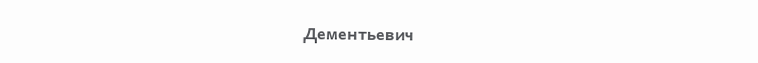Дементьевич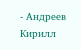- Андреев Кирилл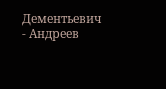Дементьевич
- Андреев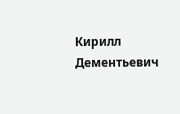Кирилл Дементьевич